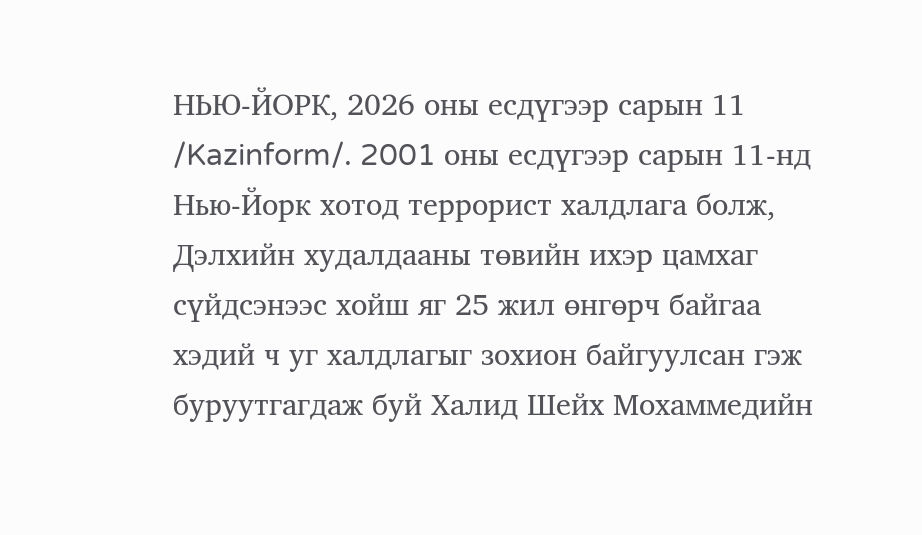НЬЮ-ЙОРК, 2026 оны есдүгээр сарын 11 /Kazinform/. 2001 оны есдүгээр сарын 11-нд Нью-Йорк хотод террорист халдлага болж, Дэлхийн худалдааны төвийн ихэр цамхаг сүйдсэнээс хойш яг 25 жил өнгөрч байгаа хэдий ч уг халдлагыг зохион байгуулсан гэж буруутгагдаж буй Халид Шейх Мохаммедийн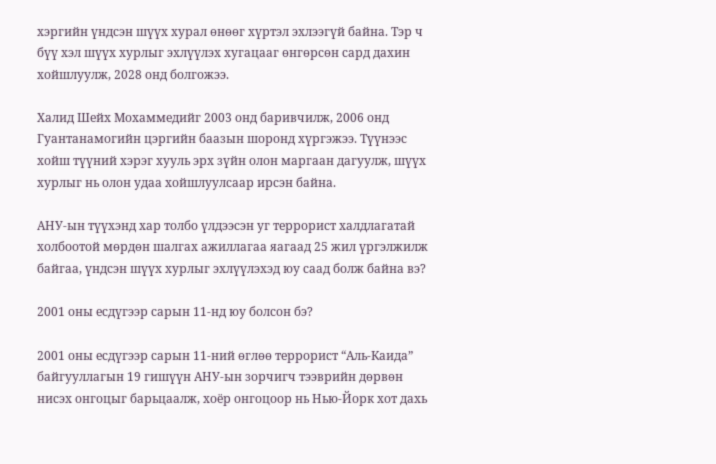хэргийн үндсэн шүүх хурал өнөөг хүртэл эхлээгүй байна. Тэр ч бүү хэл шүүх хурлыг эхлүүлэх хугацааг өнгөрсөн сард дахин хойшлуулж, 2028 онд болгожээ.

Халид Шейх Мохаммедийг 2003 онд баривчилж, 2006 онд Гуантанамогийн цэргийн баазын шоронд хүргэжээ. Түүнээс хойш түүний хэрэг хууль эрх зүйн олон маргаан дагуулж, шүүх хурлыг нь олон удаа хойшлуулсаар ирсэн байна.

АНУ-ын түүхэнд хар толбо үлдээсэн уг террорист халдлагатай холбоотой мөрдөн шалгах ажиллагаа яагаад 25 жил үргэлжилж байгаа, үндсэн шүүх хурлыг эхлүүлэхэд юу саад болж байна вэ?

2001 оны есдүгээр сарын 11-нд юу болсон бэ?

2001 оны есдүгээр сарын 11-ний өглөө террорист “Аль-Каида” байгууллагын 19 гишүүн АНУ-ын зорчигч тээврийн дөрвөн нисэх онгоцыг барьцаалж, хоёр онгоцоор нь Нью-Йорк хот дахь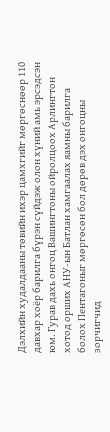Дэлхийн худалдааны төвийн ихэр цамхгийг мөргөснөөр 110 давхар хоёр барилга бүрэн сүйдэж олон хүний амь эрсэдсэн юм. Гурав дахь онгоц Вашингтоны ойролцоох Арлингтон хотод орших АНУ-ын Батлан хамгаалах яамны барилга болох Пентагоныг мөргөсөн бол дөрөв дэх онгоцны зорчигчид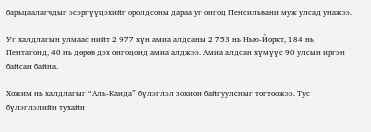барьцаалагчдыг эсэргүүцэхийг оролдсоны дараа уг онгоц Пенсильвани муж улсад унажээ.

Уг халдлагын улмаас нийт 2 977 хүн амиа алдсаны 2 753 нь Нью-Йоркт, 184 нь Пентагонд, 40 нь дөрөв дэх онгоцонд амиа алджээ. Амиа алдсан хүмүүс 90 улсын иргэн байсан байна.

Хожим нь халдлагыг “Аль-Каида” бүлэглэл зохион байгуулсныг тогтоожээ. Тус бүлэглэлийн тухайн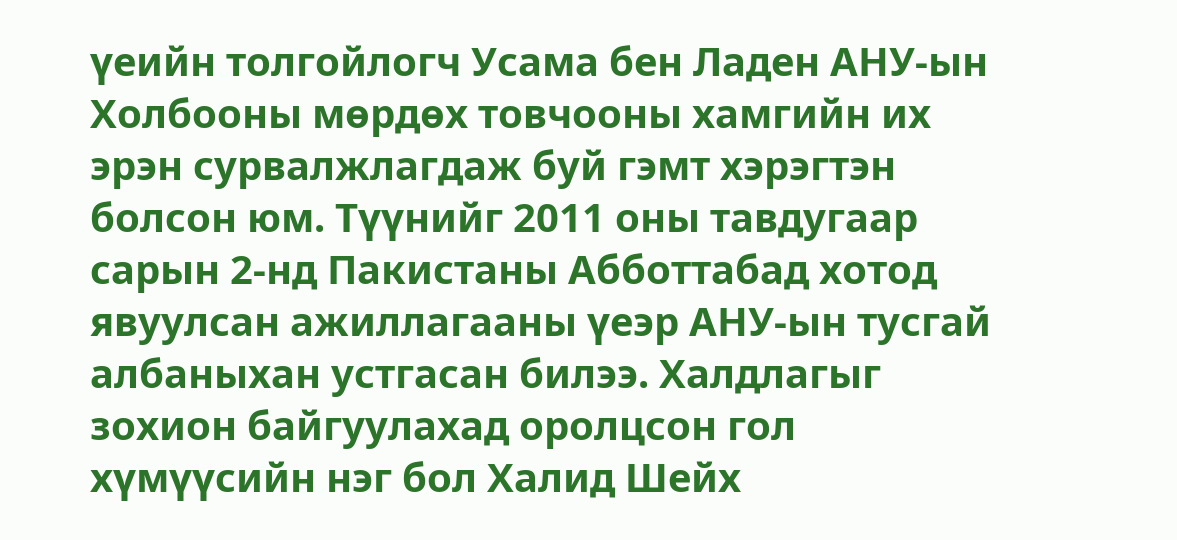үеийн толгойлогч Усама бен Ладен АНУ-ын Холбооны мөрдөх товчооны хамгийн их эрэн сурвалжлагдаж буй гэмт хэрэгтэн болсон юм. Түүнийг 2011 оны тавдугаар сарын 2-нд Пакистаны Абботтабад хотод явуулсан ажиллагааны үеэр АНУ-ын тусгай албаныхан устгасан билээ. Халдлагыг зохион байгуулахад оролцсон гол хүмүүсийн нэг бол Халид Шейх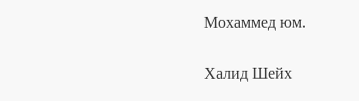Мохаммед юм.

Халид Шейх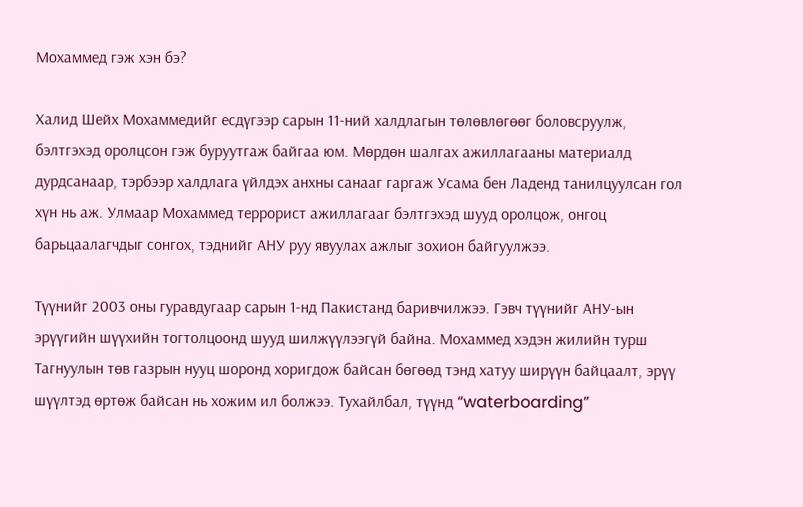Мохаммед гэж хэн бэ?

Халид Шейх Мохаммедийг есдүгээр сарын 11-ний халдлагын төлөвлөгөөг боловсруулж, бэлтгэхэд оролцсон гэж буруутгаж байгаа юм. Мөрдөн шалгах ажиллагааны материалд дурдсанаар, тэрбээр халдлага үйлдэх анхны санааг гаргаж Усама бен Ладенд танилцуулсан гол хүн нь аж. Улмаар Мохаммед террорист ажиллагааг бэлтгэхэд шууд оролцож, онгоц барьцаалагчдыг сонгох, тэднийг АНУ руу явуулах ажлыг зохион байгуулжээ.

Түүнийг 2003 оны гуравдугаар сарын 1-нд Пакистанд баривчилжээ. Гэвч түүнийг АНУ-ын эрүүгийн шүүхийн тогтолцоонд шууд шилжүүлээгүй байна. Мохаммед хэдэн жилийн турш Тагнуулын төв газрын нууц шоронд хоригдож байсан бөгөөд тэнд хатуу ширүүн байцаалт, эрүү шүүлтэд өртөж байсан нь хожим ил болжээ. Тухайлбал, түүнд “waterboarding”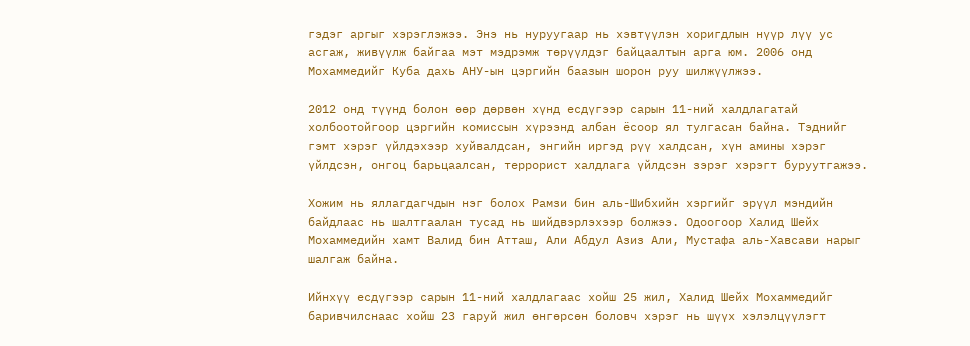гэдэг аргыг хэрэглэжээ. Энэ нь нуруугаар нь хэвтүүлэн хоригдлын нүүр лүү ус асгаж, живүүлж байгаа мэт мэдрэмж төрүүлдэг байцаалтын арга юм. 2006 онд Мохаммедийг Куба дахь АНУ-ын цэргийн баазын шорон руу шилжүүлжээ.

2012 онд түүнд болон өөр дөрвөн хүнд есдүгээр сарын 11-ний халдлагатай холбоотойгоор цэргийн комиссын хүрээнд албан ёсоор ял тулгасан байна. Тэднийг гэмт хэрэг үйлдэхээр хуйвалдсан, энгийн иргэд рүү халдсан, хүн амины хэрэг үйлдсэн, онгоц барьцаалсан, террорист халдлага үйлдсэн зэрэг хэрэгт буруутгажээ.

Хожим нь яллагдагчдын нэг болох Рамзи бин аль-Шибхийн хэргийг эрүүл мэндийн байдлаас нь шалтгаалан тусад нь шийдвэрлэхээр болжээ. Одоогоор Халид Шейх Мохаммедийн хамт Валид бин Атташ, Али Абдул Азиз Али, Мустафа аль-Хавсави нарыг шалгаж байна.

Ийнхүү есдүгээр сарын 11-ний халдлагаас хойш 25 жил, Халид Шейх Мохаммедийг баривчилснаас хойш 23 гаруй жил өнгөрсөн боловч хэрэг нь шүүх хэлэлцүүлэгт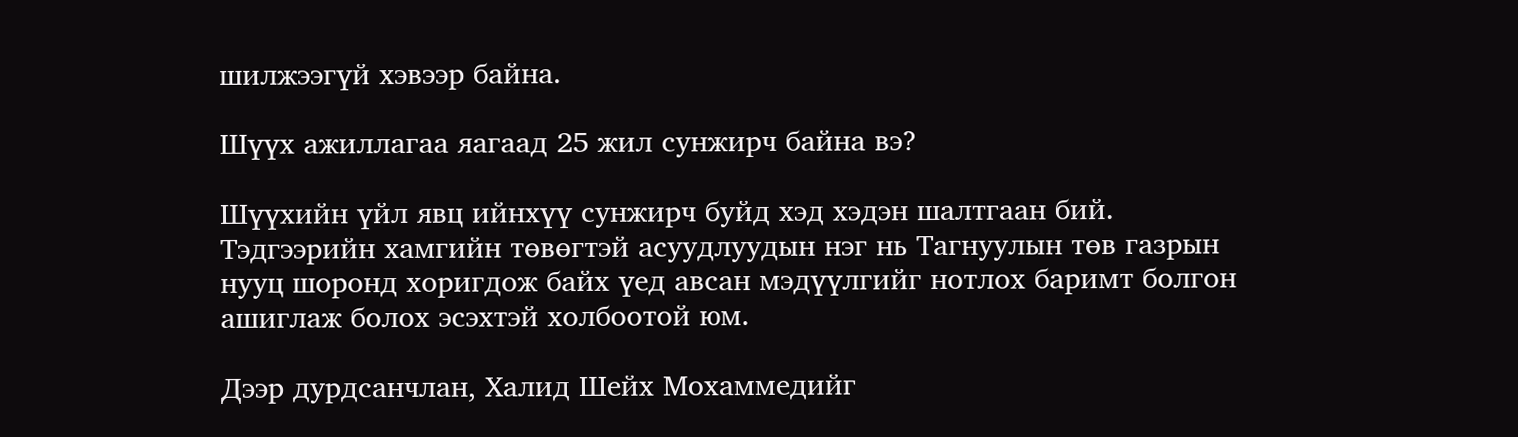шилжээгүй хэвээр байна.

Шүүх ажиллагаа яагаад 25 жил сунжирч байна вэ?

Шүүхийн үйл явц ийнхүү сунжирч буйд хэд хэдэн шалтгаан бий. Тэдгээрийн хамгийн төвөгтэй асуудлуудын нэг нь Тагнуулын төв газрын нууц шоронд хоригдож байх үед авсан мэдүүлгийг нотлох баримт болгон ашиглаж болох эсэхтэй холбоотой юм.

Дээр дурдсанчлан, Халид Шейх Мохаммедийг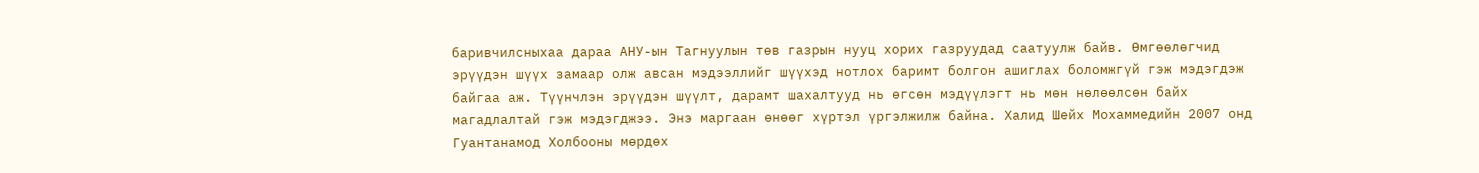баривчилсныхаа дараа АНУ-ын Тагнуулын төв газрын нууц хорих газруудад саатуулж байв. Өмгөөлөгчид эрүүдэн шүүх замаар олж авсан мэдээллийг шүүхэд нотлох баримт болгон ашиглах боломжгүй гэж мэдэгдэж байгаа аж. Түүнчлэн эрүүдэн шүүлт, дарамт шахалтууд нь өгсөн мэдүүлэгт нь мөн нөлөөлсөн байх магадлалтай гэж мэдэгджээ. Энэ маргаан өнөөг хүртэл үргэлжилж байна. Халид Шейх Мохаммедийн 2007 онд Гуантанамод Холбооны мөрдөх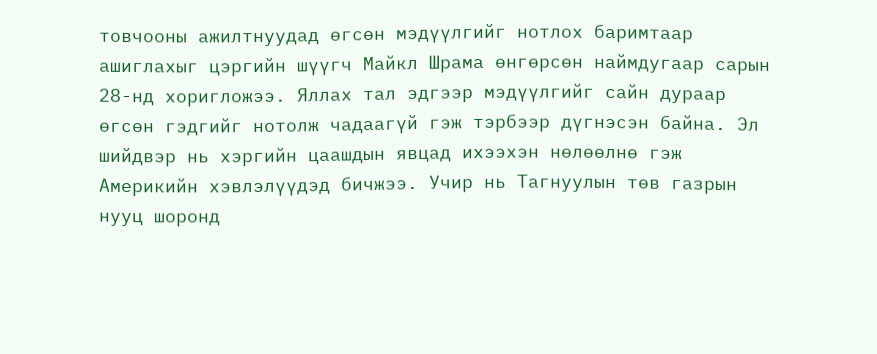товчооны ажилтнуудад өгсөн мэдүүлгийг нотлох баримтаар ашиглахыг цэргийн шүүгч Майкл Шрама өнгөрсөн наймдугаар сарын 28-нд хоригложээ. Яллах тал эдгээр мэдүүлгийг сайн дураар өгсөн гэдгийг нотолж чадаагүй гэж тэрбээр дүгнэсэн байна. Эл шийдвэр нь хэргийн цаашдын явцад ихээхэн нөлөөлнө гэж Америкийн хэвлэлүүдэд бичжээ. Учир нь Тагнуулын төв газрын нууц шоронд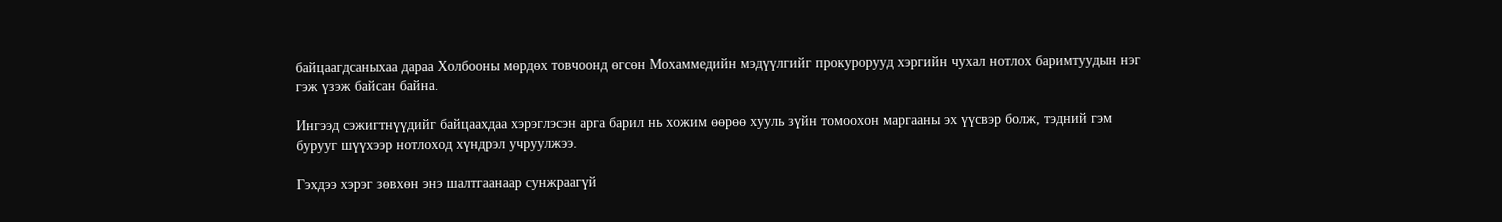байцаагдсаныхаа дараа Холбооны мөрдөх товчоонд өгсөн Мохаммедийн мэдүүлгийг прокурорууд хэргийн чухал нотлох баримтуудын нэг гэж үзэж байсан байна.

Ингээд сэжигтнүүдийг байцаахдаа хэрэглэсэн арга барил нь хожим өөрөө хууль зүйн томоохон маргааны эх үүсвэр болж, тэдний гэм бурууг шүүхээр нотлоход хүндрэл учруулжээ.

Гэхдээ хэрэг зөвхөн энэ шалтгаанаар сунжраагүй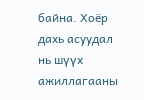байна. Хоёр дахь асуудал нь шүүх ажиллагааны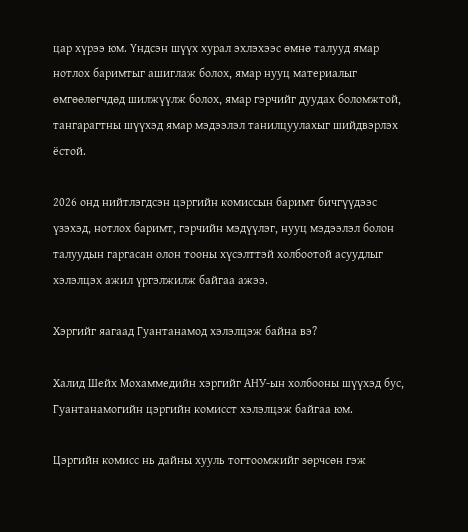цар хүрээ юм. Үндсэн шүүх хурал эхлэхээс өмнө талууд ямар нотлох баримтыг ашиглаж болох, ямар нууц материалыг өмгөөлөгчдөд шилжүүлж болох, ямар гэрчийг дуудах боломжтой, тангарагтны шүүхэд ямар мэдээлэл танилцуулахыг шийдвэрлэх ёстой.

2026 онд нийтлэгдсэн цэргийн комиссын баримт бичгүүдээс үзэхэд, нотлох баримт, гэрчийн мэдүүлэг, нууц мэдээлэл болон талуудын гаргасан олон тооны хүсэлттэй холбоотой асуудлыг хэлэлцэх ажил үргэлжилж байгаа ажээ.

Хэргийг яагаад Гуантанамод хэлэлцэж байна вэ?

Халид Шейх Мохаммедийн хэргийг АНУ-ын холбооны шүүхэд бус, Гуантанамогийн цэргийн комисст хэлэлцэж байгаа юм.

Цэргийн комисс нь дайны хууль тогтоомжийг зөрчсөн гэж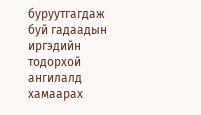буруутгагдаж буй гадаадын иргэдийн тодорхой ангилалд хамаарах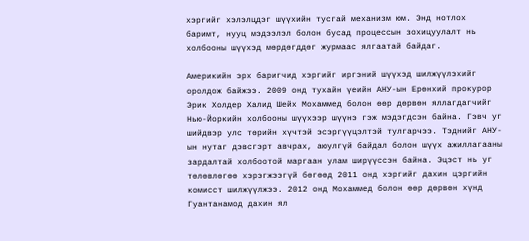хэргийг хэлэлцдэг шүүхийн тусгай механизм юм. Энд нотлох баримт, нууц мэдээлэл болон бусад процессын зохицуулалт нь холбооны шүүхэд мөрдөгддөг журмаас ялгаатай байдаг.

Америкийн эрх баригчид хэргийг иргэний шүүхэд шилжүүлэхийг оролдож байжээ. 2009 онд тухайн үеийн АНУ-ын Ерөнхий прокурор Эрик Холдер Халид Шейх Мохаммед болон өөр дөрвөн яллагдагчийг Нью-Йоркийн холбооны шүүхээр шүүнэ гэж мэдэгдсэн байна. Гэвч уг шийдвэр улс төрийн хүчтэй эсэргүүцэлтэй тулгарчээ. Тэднийг АНУ-ын нутаг дэвсгэрт авчрах, аюулгүй байдал болон шүүх ажиллагааны зардалтай холбоотой маргаан улам ширүүссэн байна. Эцэст нь уг төлөвлөгөө хэрэгжээгүй бөгөөд 2011 онд хэргийг дахин цэргийн комисст шилжүүлжээ. 2012 онд Мохаммед болон өөр дөрвөн хүнд Гуантанамод дахин ял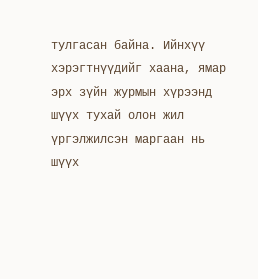тулгасан байна. Ийнхүү хэрэгтнүүдийг хаана, ямар эрх зүйн журмын хүрээнд шүүх тухай олон жил үргэлжилсэн маргаан нь шүүх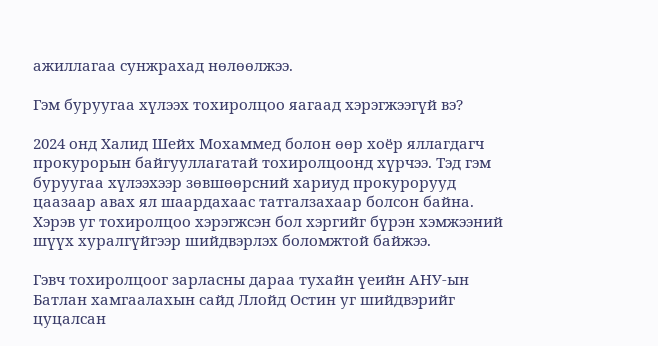ажиллагаа сунжрахад нөлөөлжээ.

Гэм буруугаа хүлээх тохиролцоо яагаад хэрэгжээгүй вэ?

2024 онд Халид Шейх Мохаммед болон өөр хоёр яллагдагч прокурорын байгууллагатай тохиролцоонд хүрчээ. Тэд гэм буруугаа хүлээхээр зөвшөөрсний хариуд прокурорууд цаазаар авах ял шаардахаас татгалзахаар болсон байна. Хэрэв уг тохиролцоо хэрэгжсэн бол хэргийг бүрэн хэмжээний шүүх хуралгүйгээр шийдвэрлэх боломжтой байжээ.

Гэвч тохиролцоог зарласны дараа тухайн үеийн АНУ-ын Батлан хамгаалахын сайд Ллойд Остин уг шийдвэрийг цуцалсан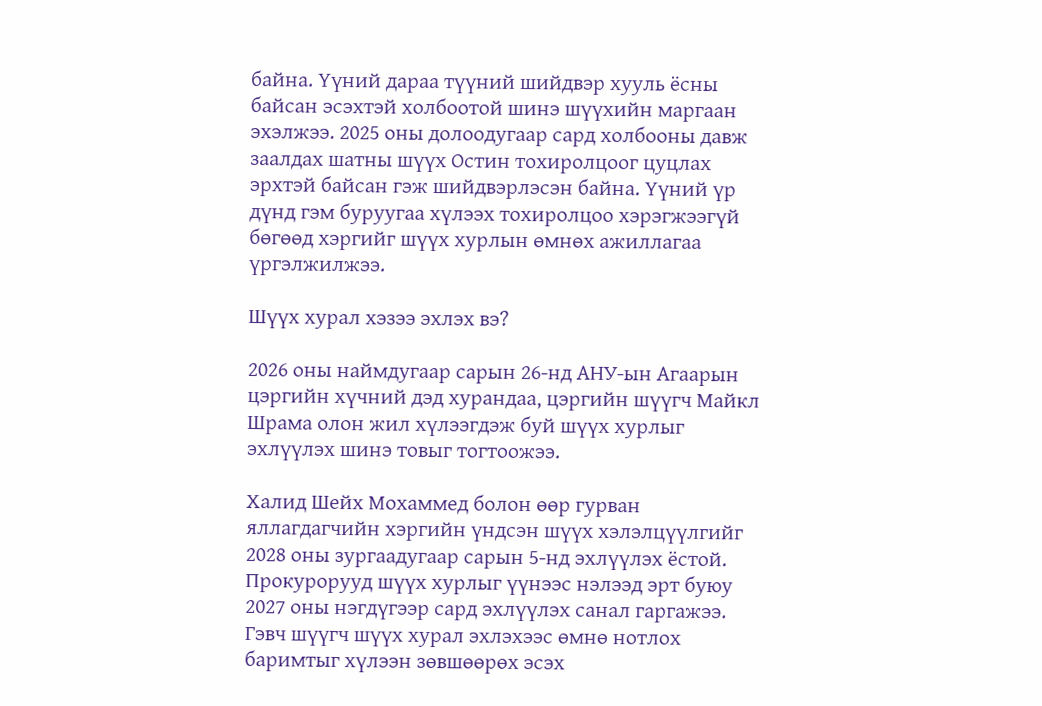байна. Үүний дараа түүний шийдвэр хууль ёсны байсан эсэхтэй холбоотой шинэ шүүхийн маргаан эхэлжээ. 2025 оны долоодугаар сард холбооны давж заалдах шатны шүүх Остин тохиролцоог цуцлах эрхтэй байсан гэж шийдвэрлэсэн байна. Үүний үр дүнд гэм буруугаа хүлээх тохиролцоо хэрэгжээгүй бөгөөд хэргийг шүүх хурлын өмнөх ажиллагаа үргэлжилжээ.

Шүүх хурал хэзээ эхлэх вэ?

2026 оны наймдугаар сарын 26-нд АНУ-ын Агаарын цэргийн хүчний дэд хурандаа, цэргийн шүүгч Майкл Шрама олон жил хүлээгдэж буй шүүх хурлыг эхлүүлэх шинэ товыг тогтоожээ.

Халид Шейх Мохаммед болон өөр гурван яллагдагчийн хэргийн үндсэн шүүх хэлэлцүүлгийг 2028 оны зургаадугаар сарын 5-нд эхлүүлэх ёстой. Прокурорууд шүүх хурлыг үүнээс нэлээд эрт буюу 2027 оны нэгдүгээр сард эхлүүлэх санал гаргажээ. Гэвч шүүгч шүүх хурал эхлэхээс өмнө нотлох баримтыг хүлээн зөвшөөрөх эсэх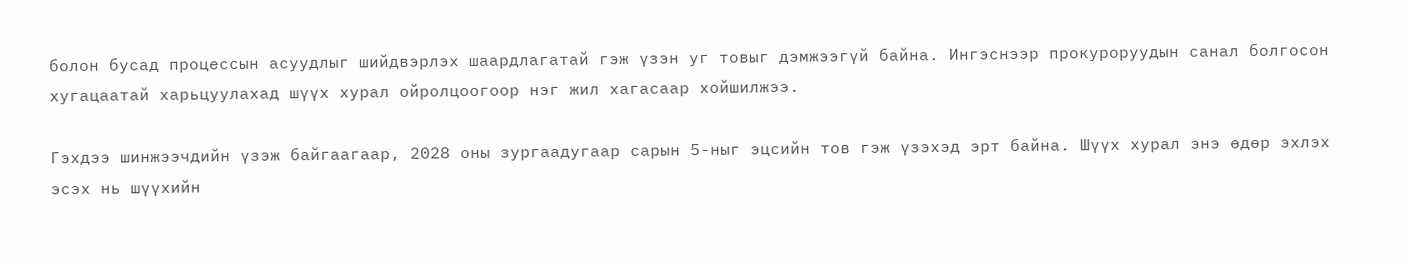болон бусад процессын асуудлыг шийдвэрлэх шаардлагатай гэж үзэн уг товыг дэмжээгүй байна. Ингэснээр прокуроруудын санал болгосон хугацаатай харьцуулахад шүүх хурал ойролцоогоор нэг жил хагасаар хойшилжээ.

Гэхдээ шинжээчдийн үзэж байгаагаар, 2028 оны зургаадугаар сарын 5-ныг эцсийн тов гэж үзэхэд эрт байна. Шүүх хурал энэ өдөр эхлэх эсэх нь шүүхийн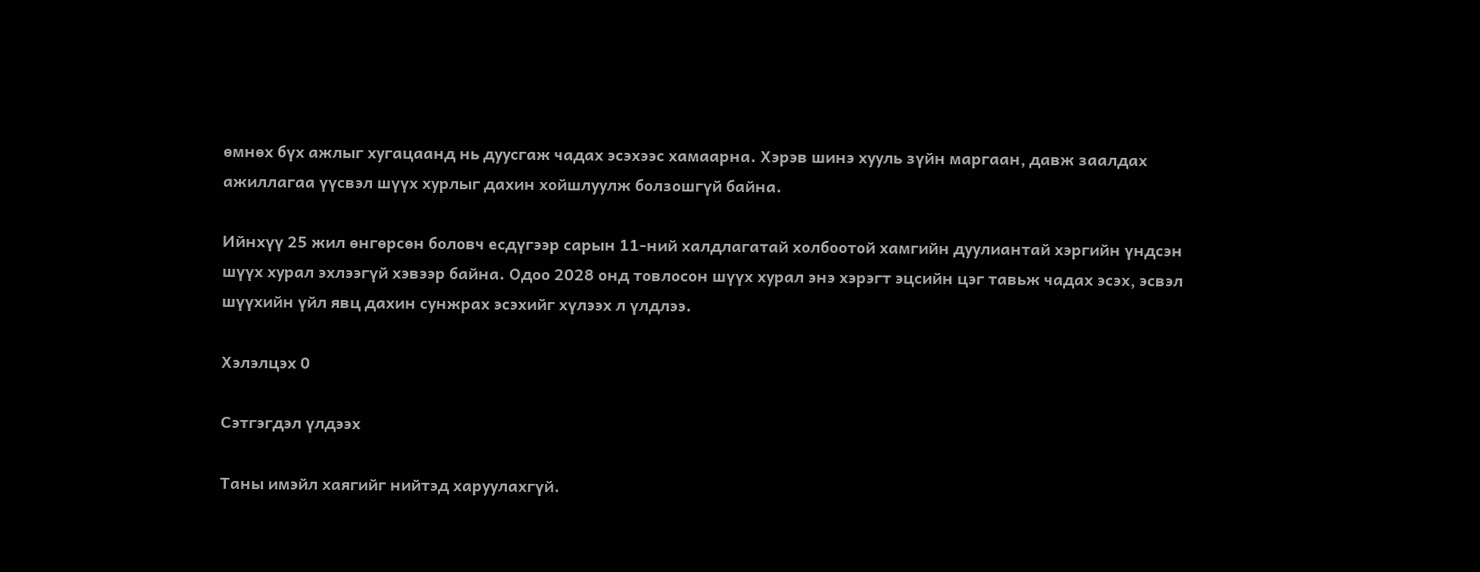өмнөх бүх ажлыг хугацаанд нь дуусгаж чадах эсэхээс хамаарна. Хэрэв шинэ хууль зүйн маргаан, давж заалдах ажиллагаа үүсвэл шүүх хурлыг дахин хойшлуулж болзошгүй байна.

Ийнхүү 25 жил өнгөрсөн боловч есдүгээр сарын 11-ний халдлагатай холбоотой хамгийн дуулиантай хэргийн үндсэн шүүх хурал эхлээгүй хэвээр байна. Одоо 2028 онд товлосон шүүх хурал энэ хэрэгт эцсийн цэг тавьж чадах эсэх, эсвэл шүүхийн үйл явц дахин сунжрах эсэхийг хүлээх л үлдлээ.

Хэлэлцэх 0

Сэтгэгдэл үлдээх

Таны имэйл хаягийг нийтэд харуулахгүй.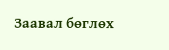Заавал бөглөх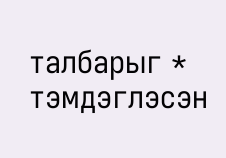талбарыг * тэмдэглэсэн